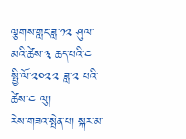ལྕགས་གླང་ཟླ་༡༢ ཤུལ་མའི་ཚེས་༣ ཆད་པའི་༤ སྤྱི་ལོ་༢༠༢༢ ཟླ་༢ པའི་ཚེས་༤ ལུ།
རེས་གཟའ་སྤེན་པ། སྐར་མ་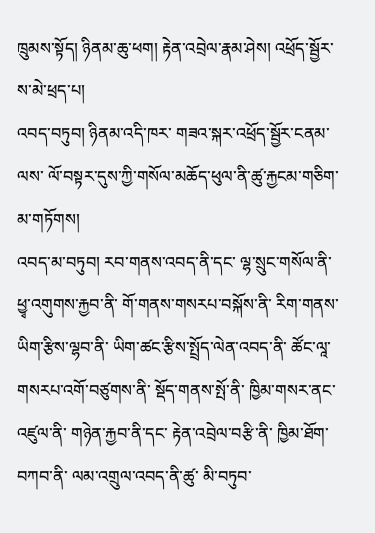ཁྲུམས་སྟོད། ཉིནམ་ཆུ་ཕག། རྟེན་འབྲེལ་རྣམ་ཤེས། འཕྲོད་སྦྱོར་ས་མེ་ཕྲད་པ།
འབད་བཏུབ། ཉིནམ་འདི་ཁར་ གཟའ་སྐར་འཕྲོད་སྦྱོར་ངནམ་ལས་ ལོ་བསྟར་དུས་ཀྱི་གསོལ་མཆོད་ཕུལ་ནི་ཚུ་རྐྱངམ་གཅིག་མ་གཏོགས།
འབད་མ་བཏུབ། རབ་གནས་འབད་ནི་དང་ ལྷ་སྲུང་གསོལ་ནི་ ཕྱྭ་འགུགས་རྐྱབ་ནི་ གོ་གནས་གསརཔ་བསྐོས་ནི་ རིག་གནས་ཡིག་རྩིས་ལྷབ་ནི་ ཡིག་ཚང་རྩིས་སྤྲོད་ལེན་འབད་ནི་ ཚོང་ལཱ་གསརཔ་འགོ་བཙུགས་ནི་ སྡོད་གནས་སྤོ་ནི་ ཁྱིམ་གསར་ནང་འཛུལ་ནི་ གཉེན་རྐྱབ་ནི་དང་ རྟེན་འབྲེལ་བརྩི་ནི་ ཁྱིམ་ཐོག་བཀབ་ནི་ ལམ་འགྲུལ་འབད་ནི་ཚུ་ མི་བཏུབ་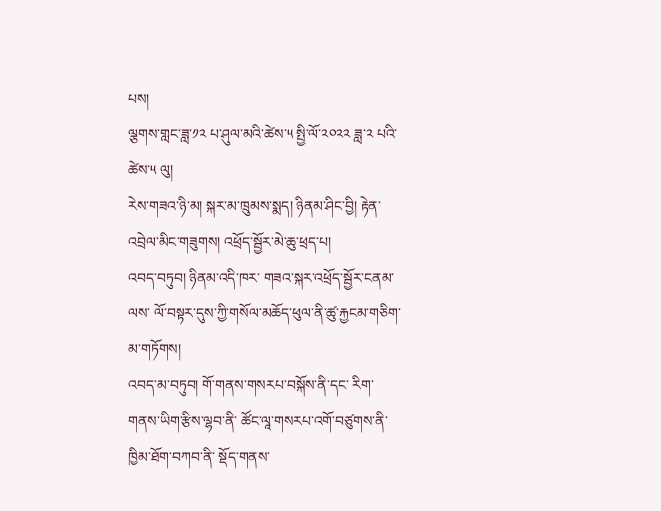པས།
ལྕགས་གླང་ཟླ་༡༢ པ་ཤུལ་མའི་ཚེས་༥ སྤྱི་ལོ་༢༠༢༢ ཟླ་༢ པའི་ཚེས་༥ ལུ།
རེས་གཟའ་ཉི་མ། སྐར་མ་ཁྲུམས་སྨད། ཉིནམ་ཤིང་བྱི། རྟེན་འབྲེལ་མིང་གཟུགས། འཕྲོད་སྦྱོར་མེ་ཆུ་ཕྲད་པ།
འབད་བཏུབ། ཉིནམ་འདི་ཁར་ གཟའ་སྐར་འཕྲོད་སྦྱོར་ངནམ་ལས་ ལོ་བསྟར་དུས་ཀྱི་གསོལ་མཆོད་ཕུལ་ནི་ཚུ་རྐྱངམ་གཅིག་མ་གཏོགས།
འབད་མ་བཏུབ། གོ་གནས་གསརཔ་བསྐོས་ནི་དང་ རིག་གནས་ཡིག་རྩིས་ལྷབ་ནི་ ཚོང་ལཱ་གསརཔ་འགོ་བཙུགས་ནི་ ཁྱིམ་ཐོག་བཀབ་ནི་ སྡོད་གནས་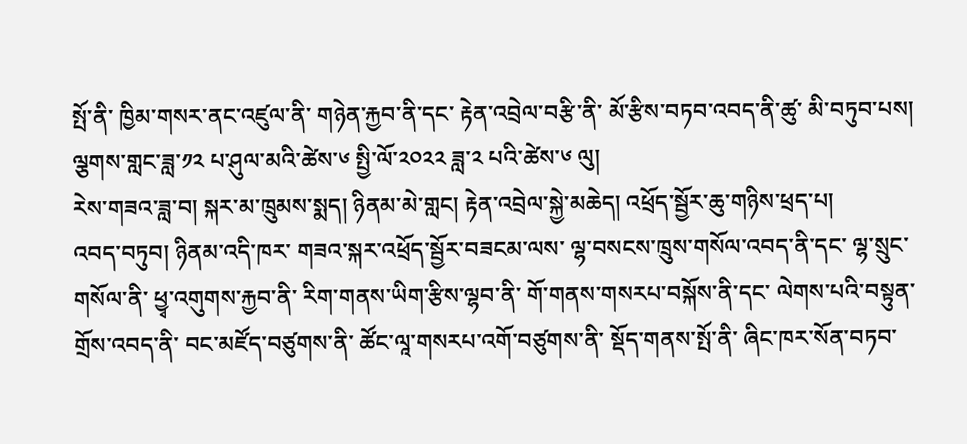སྤོ་ནི་ ཁྱིམ་གསར་ནང་འཛུལ་ནི་ གཉེན་རྐྱབ་ནི་དང་ རྟེན་འབྲེལ་བརྩི་ནི་ མོ་རྩིས་བཏབ་འབད་ནི་ཚུ་ མི་བཏུབ་པས།
ལྕགས་གླང་ཟླ་༡༢ པ་ཤུལ་མའི་ཚེས་༦ སྤྱི་ལོ་༢༠༢༢ ཟླ་༢ པའི་ཚེས་༦ ལུ།
རེས་གཟའ་ཟླ་བ། སྐར་མ་ཁྲུམས་སྨད། ཉིནམ་མེ་གླང། རྟེན་འབྲེལ་སྐྱེ་མཆེད། འཕྲོད་སྦྱོར་ཆུ་གཉིས་ཕྲད་པ།
འབད་བཏུབ། ཉིནམ་འདི་ཁར་ གཟའ་སྐར་འཕྲོད་སྦྱོར་བཟངམ་ལས་ ལྷ་བསངས་ཁྲུས་གསོལ་འབད་ནི་དང་ ལྷ་སྲུང་གསོལ་ནི་ ཕྱྭ་འགུགས་རྐྱབ་ནི་ རིག་གནས་ཡིག་རྩིས་ལྷབ་ནི་ གོ་གནས་གསརཔ་བསྐོས་ནི་དང་ ལེགས་པའི་བསྟུན་གྲོས་འབད་ནི་ བང་མཛོད་བཙུགས་ནི་ ཚོང་ལཱ་གསརཔ་འགོ་བཙུགས་ནི་ སྡོད་གནས་སྤོ་ནི་ ཞིང་ཁར་སོན་བཏབ་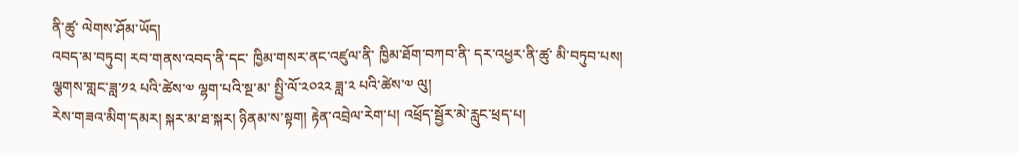ནི་ཚུ་ ལེགས་ཤོམ་ཡོད།
འབད་མ་བཏུབ། རབ་གནས་འབད་ནི་དང་ ཁྱིམ་གསར་ནང་འཛུལ་ནི་ ཁྱིམ་ཐོག་བཀབ་ནི་ དར་འཕྱར་ནི་ཚུ་ མི་བཏུབ་པས།
ལྕགས་གླང་ཟླ་༡༢ པའི་ཚེས་༧ ལྷག་པའི་སྔ་མ་ སྤྱི་ལོ་༢༠༢༢ ཟླ་༢ པའི་ཚེས་༧ ལུ།
རེས་གཟའ་མིག་དམར། སྐར་མ་ཐ་སྐར། ཉིནམ་ས་སྟག། རྟེན་འབྲེལ་རེག་པ། འཕྲོད་སྦྱོར་མེ་རླུང་ཕྲད་པ།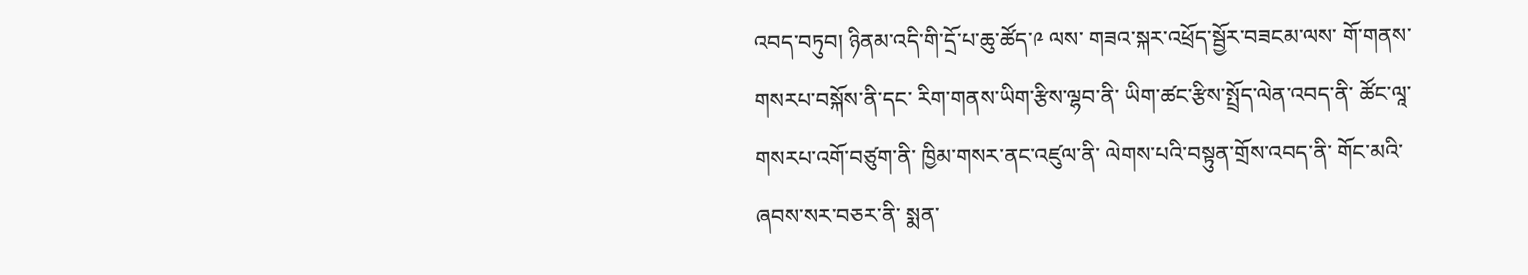འབད་བཏུབ། ཉིནམ་འདི་གི་དྲོ་པ་ཆུ་ཚོད་༩ ལས་ གཟའ་སྐར་འཕྲོད་སྦྱོར་བཟངམ་ལས་ གོ་གནས་གསརཔ་བསྐོས་ནི་དང་ རིག་གནས་ཡིག་རྩིས་ལྷབ་ནི་ ཡིག་ཚང་རྩིས་སྤྲོད་ལེན་འབད་ནི་ ཚོང་ལཱ་གསརཔ་འགོ་བཙུག་ནི་ ཁྱིམ་གསར་ནང་འཛུལ་ནི་ ལེགས་པའི་བསྟུན་གྲོས་འབད་ནི་ གོང་མའི་ཞབས་སར་བཅར་ནི་ སྨན་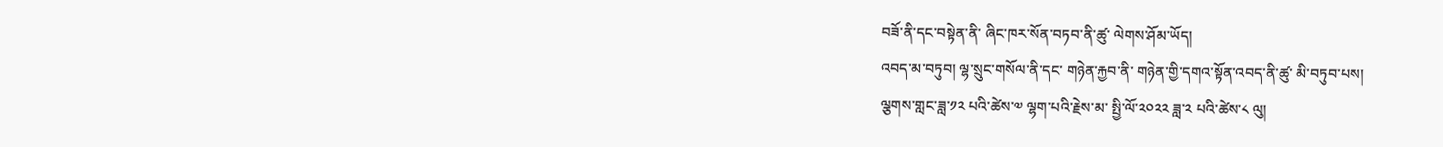བཟོ་ནི་དང་བསྟེན་ནི་ ཞིང་ཁར་སོན་བཏབ་ནི་ཚུ་ ལེགས་ཤོམ་ཡོད།
འབད་མ་བཏུབ། ལྷ་སྲུང་གསོལ་ནི་དང་ གཉེན་རྐྱབ་ནི་ གཉེན་གྱི་དགའ་སྟོན་འབད་ནི་ཚུ་ མི་བཏུབ་པས།
ལྕགས་གླང་ཟླ་༡༢ པའི་ཚེས་༧ ལྷག་པའི་རྗེས་མ་ སྤྱི་ལོ་༢༠༢༢ ཟླ་༢ པའི་ཚེས་༨ ལུ།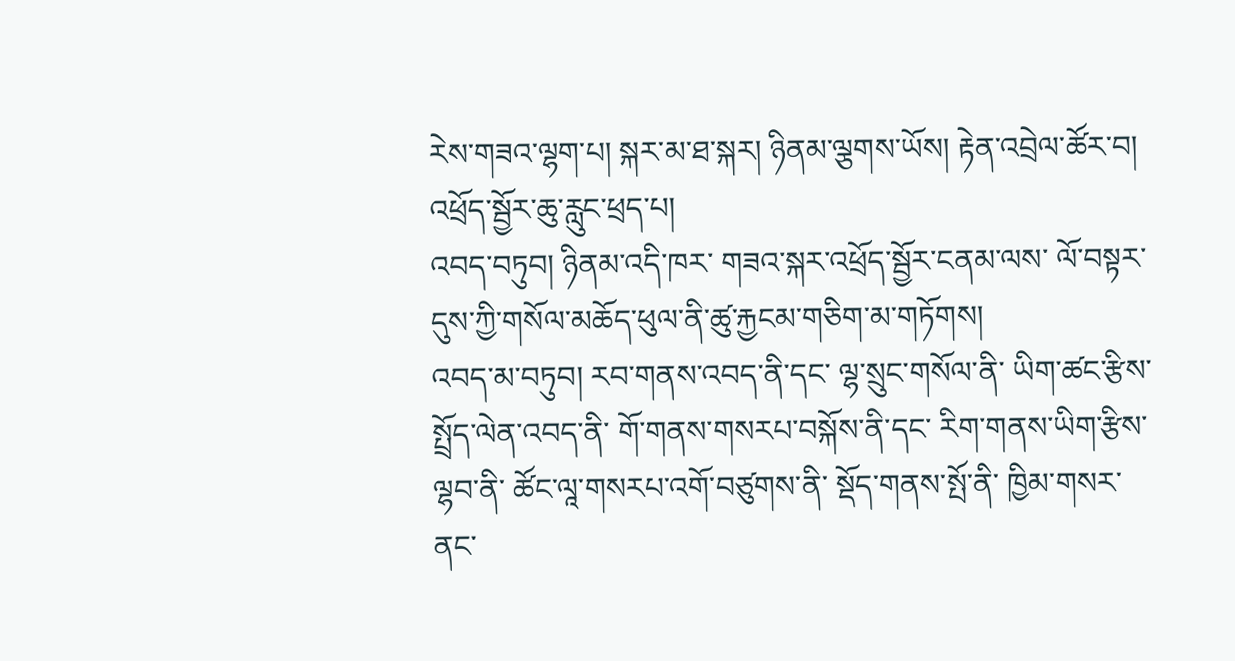རེས་གཟའ་ལྷག་པ། སྐར་མ་ཐ་སྐར། ཉིནམ་ལྕགས་ཡོས། རྟེན་འབྲེལ་ཚོར་བ། འཕྲོད་སྦྱོར་ཆུ་རླུང་ཕྲད་པ།
འབད་བཏུབ། ཉིནམ་འདི་ཁར་ གཟའ་སྐར་འཕྲོད་སྦྱོར་ངནམ་ལས་ ལོ་བསྟར་དུས་ཀྱི་གསོལ་མཆོད་ཕུལ་ནི་ཚུ་རྐྱངམ་གཅིག་མ་གཏོགས།
འབད་མ་བཏུབ། རབ་གནས་འབད་ནི་དང་ ལྷ་སྲུང་གསོལ་ནི་ ཡིག་ཚང་རྩིས་སྤྲོད་ལེན་འབད་ནི་ གོ་གནས་གསརཔ་བསྐོས་ནི་དང་ རིག་གནས་ཡིག་རྩིས་ལྷབ་ནི་ ཚོང་ལཱ་གསརཔ་འགོ་བཙུགས་ནི་ སྡོད་གནས་སྤོ་ནི་ ཁྱིམ་གསར་ནང་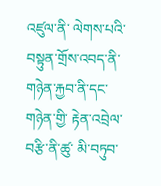འཛུལ་ནི་ ལེགས་པའི་བསྟུན་གྲོས་འབད་ནི་ གཉེན་རྐྱབ་ནི་དང་ གཉེན་གྱི་ རྟེན་འབྲེལ་བརྩི་ནི་ཚུ་ མི་བཏུབ་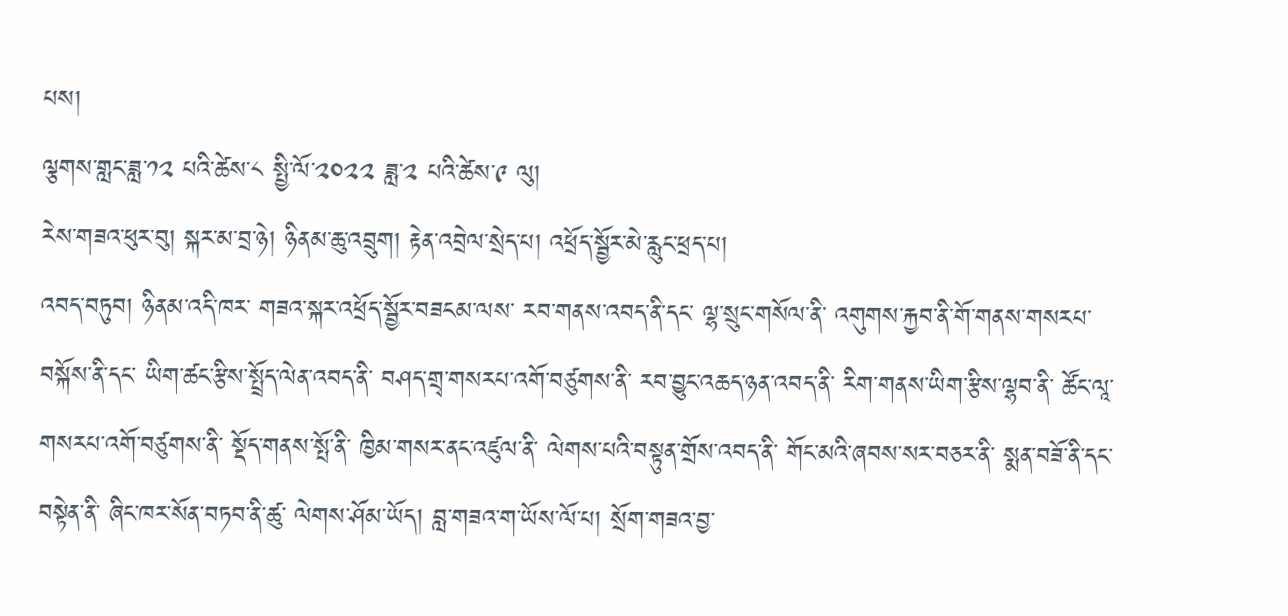པས།
ལྕགས་གླང་ཟླ་༡༢ པའི་ཚེས་༨ སྤྱི་ལོ་༢༠༢༢ ཟླ་༢ པའི་ཚེས་༩ ལུ།
རེས་གཟའ་ཕུར་བུ། སྐར་མ་བྲ་ཉེ། ཉིནམ་ཆུ་འབྲུག། རྟེན་འབྲེལ་སྲེད་པ། འཕྲོད་སྦྱོར་མེ་རླུང་ཕྲད་པ།
འབད་བཏུབ། ཉིནམ་འདི་ཁར་ གཟའ་སྐར་འཕྲོད་སྦྱོར་བཟངམ་ལས་ རབ་གནས་འབད་ནི་དང་ ལྷ་སྲུང་གསོལ་ནི་ འགུགས་རྐྱབ་ནི་གོ་གནས་གསརཔ་བསྐོས་ནི་དང་ ཡིག་ཚང་རྩིས་སྤྲོད་ལེན་འབད་ནི་ བཤད་གྲྭ་གསརཔ་འགོ་བཙུགས་ནི་ རབ་བྱུང་འཆད་ཉན་འབད་ནི་ རིག་གནས་ཡིག་རྩིས་ལྷབ་ནི་ ཚོང་ལཱ་གསརཔ་འགོ་བཙུགས་ནི་ སྡོད་གནས་སྤོ་ནི་ ཁྱིམ་གསར་ནང་འཛུལ་ནི་ ལེགས་པའི་བསྟུན་གྲོས་འབད་ནི་ གོང་མའི་ཞབས་སར་བཅར་ནི་ སྨན་བཟོ་ནི་དང་བསྟེན་ནི་ ཞིང་ཁར་སོན་བཏབ་ནི་ཚུ་ ལེགས་ཤོམ་ཡོད། བླ་གཟའ་ག་ཡོས་ལོ་པ། སྲོག་གཟའ་བྱ་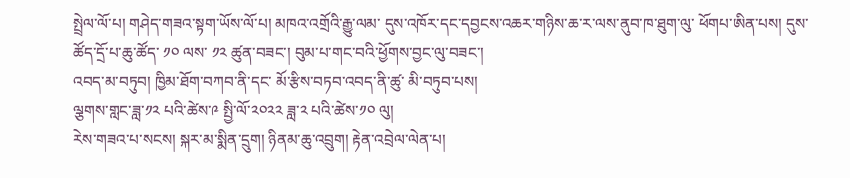སྤྲེལ་ལོ་པ། གཤེད་གཟའ་སྟག་ཡོས་ལོ་པ། མཁའ་འགྲོའི་རྒྱུ་ལམ་ དུས་འཁོར་དང་དབྱངས་འཆར་གཉིས་ཆ་ར་ལས་ནུབ་ཁ་ཐུག་ལུ་ ཕོགཔ་ཨིན་པས། དུས་ཚོད་དྲོ་པ་ཆུ་ཚོད་ ༡༠ ལས་ ༡༢ ཚུན་བཟང་། བུམ་པ་གང་བའི་ཕྱོགས་བྱང་ལུ་བཟང་།
འབད་མ་བཏུབ། ཁྱིམ་ཐོག་བཀབ་ནི་དང་ མོ་རྩིས་བཏབ་འབད་ནི་ཚུ་ མི་བཏུབ་པས།
ལྕགས་གླང་ཟླ་༡༢ པའི་ཚེས་༩ སྤྱི་ལོ་༢༠༢༢ ཟླ་༢ པའི་ཚེས་༡༠ ལུ།
རེས་གཟའ་པ་སངས། སྐར་མ་སྨིན་དྲུག། ཉིནམ་ཆུ་འབྲུག། རྟེན་འབྲེལ་ལེན་པ།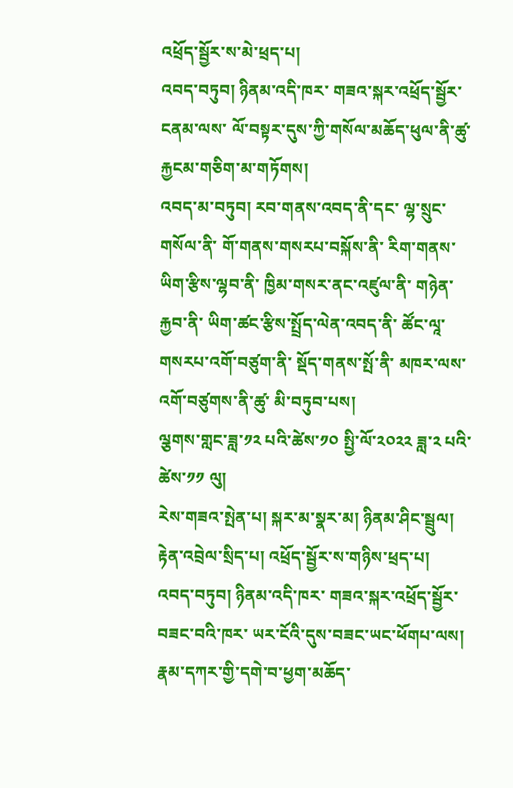འཕྲོད་སྦྱོར་ས་མེ་ཕྲད་པ།
འབད་བཏུབ། ཉིནམ་འདི་ཁར་ གཟའ་སྐར་འཕྲོད་སྦྱོར་ངནམ་ལས་ ལོ་བསྟར་དུས་ཀྱི་གསོལ་མཆོད་ཕུལ་ནི་ཚུ་རྐྱངམ་གཅིག་མ་གཏོགས།
འབད་མ་བཏུབ། རབ་གནས་འབད་ནི་དང་ ལྷ་སྲུང་གསོལ་ནི་ གོ་གནས་གསརཔ་བསྐོས་ནི་ རིག་གནས་ཡིག་རྩིས་ལྷབ་ནི་ ཁྱིམ་གསར་ནང་འཛུལ་ནི་ གཉེན་རྐྱབ་ནི་ ཡིག་ཚང་རྩིས་སྤྲོད་ལེན་འབད་ནི་ ཚོང་ལཱ་གསརཔ་འགོ་བཙུག་ནི་ སྡོད་གནས་སྤོ་ནི་ མཁར་ལས་འགོ་བཙུགས་ནི་ཚུ་ མི་བཏུབ་པས།
ལྕགས་གླང་ཟླ་༡༢ པའི་ཚེས་༡༠ སྤྱི་ལོ་༢༠༢༢ ཟླ་༢ པའི་ཚེས་༡༡ ལུ།
རེས་གཟའ་སྤེན་པ། སྐར་མ་སྣར་མ། ཉིནམ་ཤིང་སྦྲུལ། རྟེན་འབྲེལ་སྲིད་པ། འཕྲོད་སྦྱོར་ས་གཉིས་ཕྲད་པ།
འབད་བཏུབ། ཉིནམ་འདི་ཁར་ གཟའ་སྐར་འཕྲོད་སྦྱོར་བཟང་བའི་ཁར་ ཡར་ངོའི་དུས་བཟང་ཡང་ཕོགཔ་ལས། རྣམ་དཀར་གྱི་དགེ་བ་ཕྱག་མཆོད་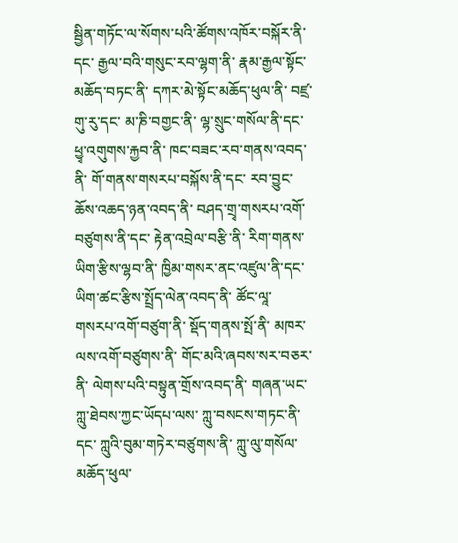སྦྱིན་གཏོང་ལ་སོགས་པའི་ཚོགས་འཁོར་བསྐོར་ནི་དང་ རྒྱལ་བའི་གསུང་རབ་ལྷག་ནི་ རྣམ་རྒྱལ་སྟོང་མཆོད་བཏང་ནི་ དཀར་མེ་སྟོང་མཆོད་ཕུལ་ནི་ བཛྲ་གུ་རུ་དང་ མ་ཎི་བགྱང་ནི་ ལྷ་སྲུང་གསོལ་ནི་དང་ ཕྱྭ་འགུགས་རྐྱབ་ནི་ ཁང་བཟང་རབ་གནས་འབད་ནི་ གོ་གནས་གསརཔ་བསྐོས་ནི་དང་ རབ་བྱུང་ཆོས་འཆད་ཉན་འབད་ནི་ བཤད་གྲྭ་གསརཔ་འགོ་བཙུགས་ནི་དང་ རྟེན་འབྲེལ་བརྩི་ནི་ རིག་གནས་ཡིག་རྩིས་ལྷབ་ནི་ ཁྱིམ་གསར་ནང་འཛུལ་ནི་དང་ ཡིག་ཚང་རྩིས་སྤྲོད་ལེན་འབད་ནི་ ཚོང་ལཱ་གསརཔ་འགོ་བཙུག་ནི་ སྡོད་གནས་སྤོ་ནི་ མཁར་ལས་འགོ་བཙུགས་ནི་ གོང་མའི་ཞབས་སར་བཅར་ནི་ ལེགས་པའི་བསྟུན་གྲོས་འབད་ནི་ གཞན་ཡང་ ཀླུ་ཐེབས་ཀྱང་ཡོདཔ་ལས་ ཀླུ་བསངས་གཏང་ནི་དང་ ཀླུའི་བུམ་གཏེར་བཙུགས་ནི་ ཀླུ་ལུ་གསོལ་མཆོད་ཕུལ་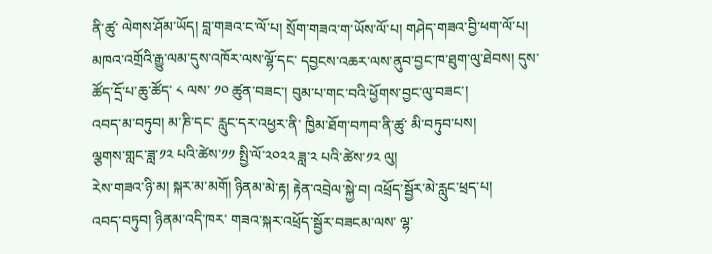ནི་ཚུ་ ལེགས་ཤོམ་ཡོད། བླ་གཟའ་ང་ལོ་པ། སྲོག་གཟའ་ག་ཡོས་ལོ་པ། གཤེད་གཟའ་བྱི་ཕག་ལོ་པ། མཁའ་འགྲོའི་རྒྱུ་ལམ་དུས་འཁོར་ལས་ལྷོ་དང་ དབྱངས་འཆར་ལས་ནུབ་བྱང་ཁ་ཐུག་ལུ་ཐེབས། དུས་ཚོད་དྲོ་པ་ཆུ་ཚོད་ ༨ ལས་ ༡༠ ཚུན་བཟང་། བུམ་པ་གང་བའི་ཕྱོགས་བྱང་ལུ་བཟང་།
འབད་མ་བཏུབ། མ་ཎི་དང་ རླུང་དར་འཕྱར་ནི་ ཁྱིམ་ཐོག་བཀབ་ནི་ཚུ་ མི་བཏུབ་པས།
ལྕགས་གླང་ཟླ་༡༢ པའི་ཚེས་༡༡ སྤྱི་ལོ་༢༠༢༢ ཟླ་༢ པའི་ཚེས་༡༢ ལུ།
རེས་གཟའ་ཉི་མ། སྐར་མ་མགོ། ཉིནམ་མེ་རྟ། རྟེན་འབྲེལ་སྐྱེ་བ། འཕྲོད་སྦྱོར་མེ་རླུང་ཕྲད་པ།
འབད་བཏུབ། ཉིནམ་འདི་ཁར་ གཟའ་སྐར་འཕྲོད་སྦྱོར་བཟངམ་ལས་ ལྷ་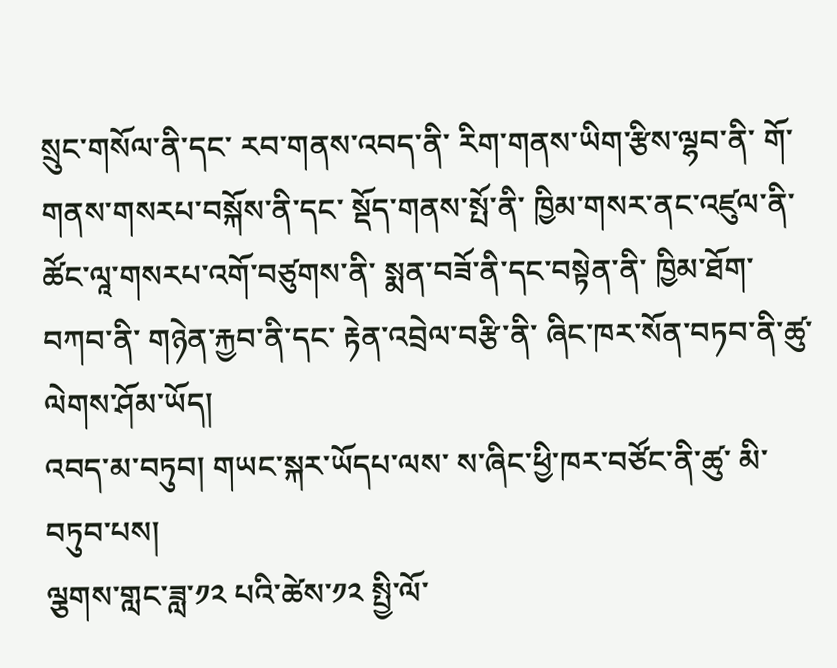སྲུང་གསོལ་ནི་དང་ རབ་གནས་འབད་ནི་ རིག་གནས་ཡིག་རྩིས་ལྷབ་ནི་ གོ་གནས་གསརཔ་བསྐོས་ནི་དང་ སྡོད་གནས་སྤོ་ནི་ ཁྱིམ་གསར་ནང་འཛུལ་ནི་ ཚོང་ལཱ་གསརཔ་འགོ་བཙུགས་ནི་ སྨན་བཟོ་ནི་དང་བསྟེན་ནི་ ཁྱིམ་ཐོག་བཀབ་ནི་ གཉེན་རྐྱབ་ནི་དང་ རྟེན་འབྲེལ་བརྩི་ནི་ ཞིང་ཁར་སོན་བཏབ་ནི་ཚུ་ ལེགས་ཤོམ་ཡོད།
འབད་མ་བཏུབ། གཡང་སྐར་ཡོདཔ་ལས་ ས་ཞིང་ཕྱི་ཁར་བཙོང་ནི་ཚུ་ མི་བཏུབ་པས།
ལྕགས་གླང་ཟླ་༡༢ པའི་ཚེས་༡༢ སྤྱི་ལོ་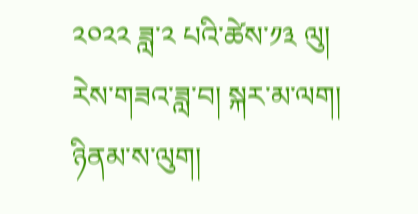༢༠༢༢ ཟླ་༢ པའི་ཚེས་༡༣ ལུ།
རེས་གཟའ་ཟླ་བ། སྐར་མ་ལག། ཉིནམ་ས་ལུག།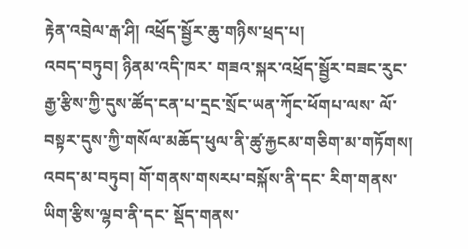རྟེན་འབྲེལ་རྒ་ཤི། འཕྲོད་སྦྱོར་ཆུ་གཉིས་ཕྲད་པ།
འབད་བཏུབ། ཉིནམ་འདི་ཁར་ གཟའ་སྐར་འཕྲོད་སྦྱོར་བཟང་རུང་ རྒྱ་རྩིས་ཀྱི་དུས་ཚོད་ངན་པ་དྲང་སྲོང་ཡན་ཀྭོང་ཕོགཔ་ལས་ ལོ་བསྟར་དུས་ཀྱི་གསོལ་མཆོད་ཕུལ་ནི་ཚུ་རྐྱངམ་གཅིག་མ་གཏོགས།
འབད་མ་བཏུབ། གོ་གནས་གསརཔ་བསྐོས་ནི་དང་ རིག་གནས་ཡིག་རྩིས་ལྷབ་ནི་དང་ སྡོད་གནས་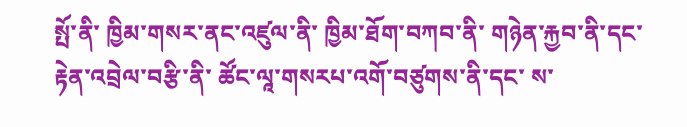སྤོ་ནི་ ཁྱིམ་གསར་ནང་འཛུལ་ནི་ ཁྱིམ་ཐོག་བཀབ་ནི་ གཉེན་རྐྱབ་ནི་དང་ རྟེན་འབྲེལ་བརྩི་ནི་ ཚོང་ལཱ་གསརཔ་འགོ་བཙུགས་ནི་དང་ ས་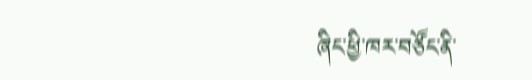ཞིང་ཕྱི་ཁར་བཙོང་ནི་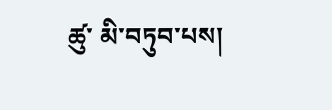ཚུ་ མི་བཏུབ་པས།